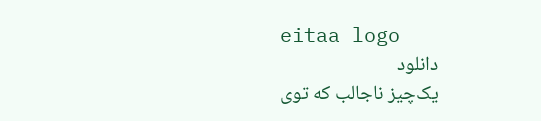eitaa logo
دانلود
یک‌چیز ناجالب که توی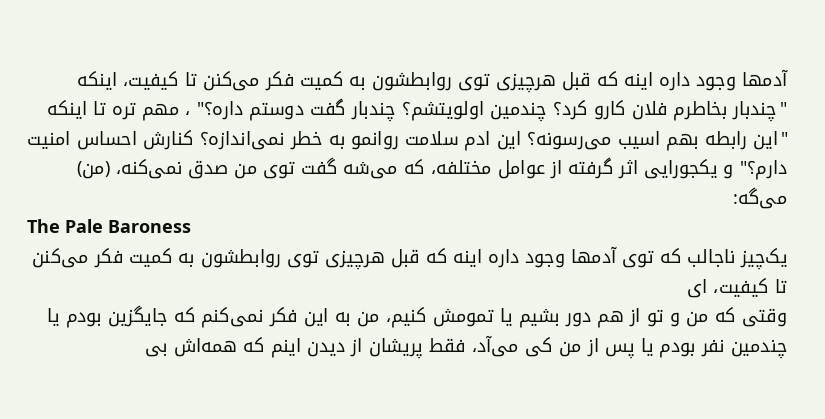آدمها وجود داره اینه که قبل هرچیزی توی روابطشون به کمیت فکر می‌کنن تا کیفیت، اینکه "چندبار بخاطرم فلان کارو کرد؟ چندمین اولویتشم؟ چندبار گفت دوستم داره؟" ، مهم تره تا اینکه "این رابطه بهم اسیب می‌رسونه؟ این ادم سلامت روانمو به خطر نمی‌اندازه؟ کنارش احساس امنیت دارم؟" و یکجورایی اثر گرفته از عوامل مختلفه، که می‌شه گفت توی من صدق نمی‌کنه، (من) می‌گه:
The Pale Baroness
یک‌چیز ناجالب که توی آدمها وجود داره اینه که قبل هرچیزی توی روابطشون به کمیت فکر می‌کنن تا کیفیت، ای
وقتی که من و تو از هم دور بشیم یا تمومش ‌کنیم، من به این فکر نمی‌کنم که جایگزین بودم یا چندمین نفر بودم یا پس از من کی می‌آد، فقط پریشان از دیدن اینم که همه‌اش بی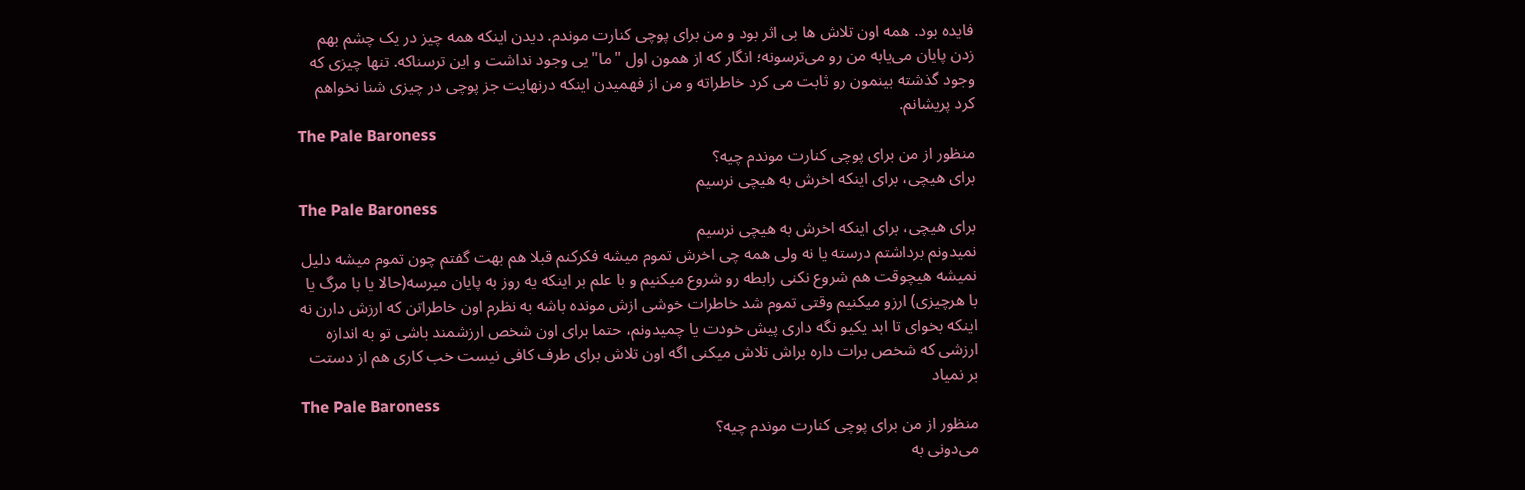فایده بود. همه اون تلاش ها بی اثر بود و من برای پوچی کنارت موندم. دیدن اینکه همه چیز در یک چشم بهم زدن پایان می‌یابه من رو می‌ترسونه؛ انگار که از همون اول "ما"یی وجود نداشت و این ترسناکه. تنها چیزی که وجود گذشته بینمون رو ثابت می کرد خاطراته و من از فهمیدن اینکه درنهایت جز پوچی در چیزی شنا نخواهم کرد پریشانم.
The Pale Baroness
منظور از من برای پوچی کنارت موندم چیه؟
برای هیچی، برای اینکه اخرش به هیچی نرسیم
The Pale Baroness
برای هیچی، برای اینکه اخرش به هیچی نرسیم
نمیدونم برداشتم درسته یا نه ولی همه چی اخرش تموم میشه فکرکنم قبلا هم بهت گفتم چون تموم میشه دلیل نمیشه هیچوقت هم شروع نکنی رابطه رو شروع میکنیم و با علم بر اینکه یه روز به پایان میرسه(حالا یا با مرگ یا با هرچیزی) ارزو میکنیم وقتی تموم شد خاطرات خوشی ازش مونده باشه به نظرم اون خاطراتن که ارزش دارن نه اینکه بخوای تا ابد یکیو نگه داری پیش خودت یا چمیدونم، حتما برای اون شخص ارزشمند باشی تو به اندازه ارزشی که شخص برات داره براش تلاش میکنی اگه اون تلاش برای طرف کافی نیست خب کاری هم از دستت بر نمیاد
The Pale Baroness
منظور از من برای پوچی کنارت موندم چیه؟
می‌دونی به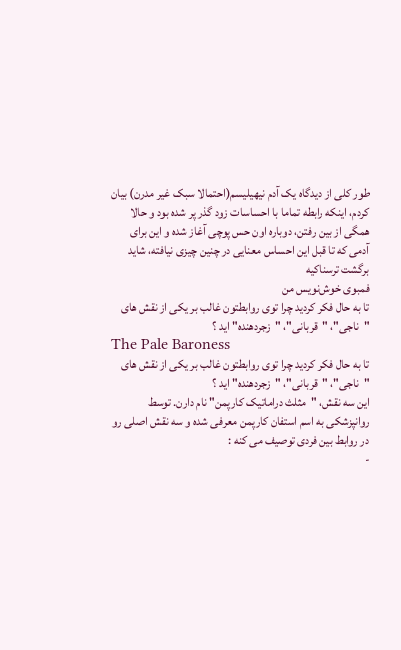طور کلی از دیدگاه یک آدم نیهیلیسم(احتمالا سبک غیر مدرن) بیان کردم، اینکه رابطه تماما با احساسات زود گذر پر شده بود و حالا همگی از بین رفتن، دوباره اون حس پوچی آغاز شده و این برای آدمی که تا قبل این احساس معنایی در چنین چیزی نیافته، شاید برگشت ترسناکیه
فمبوی خوش‌نویس من
تا به حال فکر کردید چرا توی روابطتون غالب بر یکی از نقش های "ناجی"، "قربانی"، "زجردهنده" اید ؟
The Pale Baroness
تا به حال فکر کردید چرا توی روابطتون غالب بر یکی از نقش های "ناجی"، "قربانی"، "زجردهنده" اید ؟
این سه نقش، "مثلث دراماتیک کارپمن" نام دارن. توسط روانپزشکی به اسم استفان کارپمن معرفی شده و سه نقش اصلی رو در روابط بین فردی توصیف می کنه :
-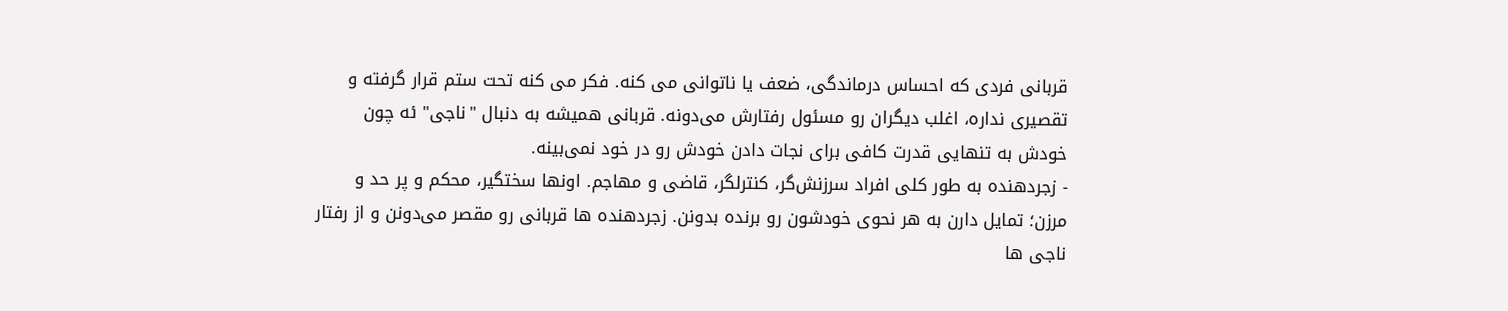قربانی فردی که احساس درماندگی، ضعف یا ناتوانی می کنه. فکر می کنه تحت ستم قرار گرفته و تقصیری نداره، اغلب دیگران رو مسئول رفتارش می‌دونه. قربانی همیشه به دنبال "ناجی" ئه چون خودش به تنهایی قدرت کافی برای نجات دادن خودش رو در خود نمی‌بینه.
- زجردهنده به طور کلی افراد سرزنش‌گر‌‌، کنترلگر، قاضی و مهاجم. اونها سختگیر، محکم و پر حد و مرزن؛ تمایل دارن به هر نحوی خودشون رو برنده بدونن. زجردهنده ها قربانی رو مقصر می‌دونن و از رفتار ناجی ها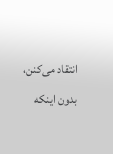انتقاد می‌کنن، بدون اینکه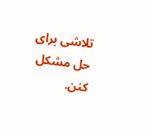تلاشی برای حل مشکل کنن.